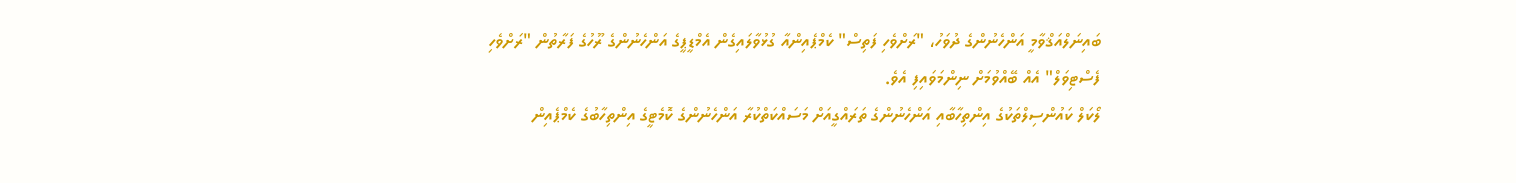ބައިނަލްއަޤްވާމީ އަންހެނުންގެ ދުވަހު، "ރަށްވެހި ފަތިސް" ކެމްޕެއިންއާ ގުޅުވާލައިގެން އެމްޑީޕީގެ އަންހެނުންގެ ރޫހުގެ ފަރާތުން "ރަށްވެހި ފެސްޓިވަލް" އެއް ބޭއްވުމަށް ނިންމަވައިފި އެވެ.
ލޯކަލް ކައުންސިލްތަކުގެ އިންތިހާބާއި އަންހެނުންގެ ތަރައްގީއަށް މަސައްކަތްކުރާ އަންހެނުންގެ ކޮމެޓީގެ އިންތިހާބުގެ ކެމްޕެއިން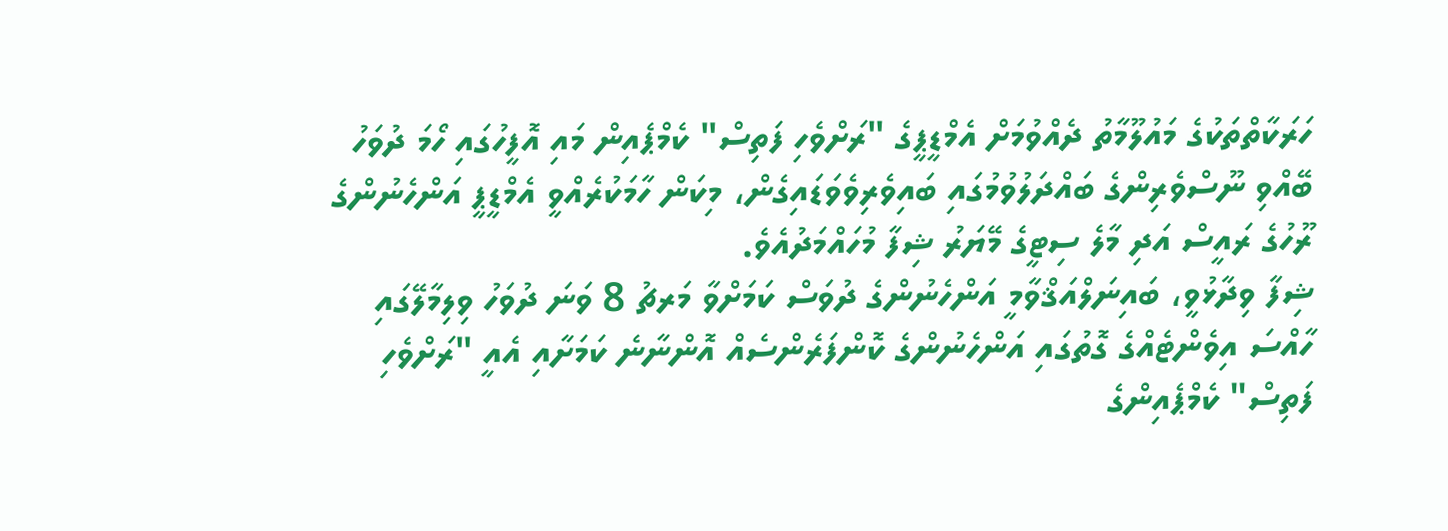ހަރަކާތްތަކުގެ މައުލޫމާތު ދެއްވުމަށް އެމްޑީޕީގެ "ރަށްވެހި ފަތިސް" ކެމްޕެއިން މައި އޮފީހުގައި ހޯމަ ދުވަހު ބޭއްވި ނޫސްވެރިންގެ ބައްދަލުވުމުގައި ބައިވެރިވެވަޑައިގެން، މިކަން ހާމަކުރެއްވީ އެމްޑީޕީ އަންހެނުންގެ ރޫހުގެ ރައީސް އަދި މާލެ ސިޓީގެ މޭޔަރު ޝިފާ މުހައްމަދުއެވެ.
ޝިފާ ވިދާޅުވީ، ބައިނަލްއަޤްވާމީ އަންހެނުންގެ ދުވަސް ކަމަށްވާ މަރޗު 8 ވަނަ ދުވަހު ވިލިމާލޭގައި ހާއްސަ އިވެންޓެއްގެ ގޮތުގައި އަންހެނުންގެ ކޮންފަރެންސެއް އޮންނާނެ ކަމަށާއި އެއީ "ރަށްވެހި ފަތިސް" ކެމްޕެއިންގެ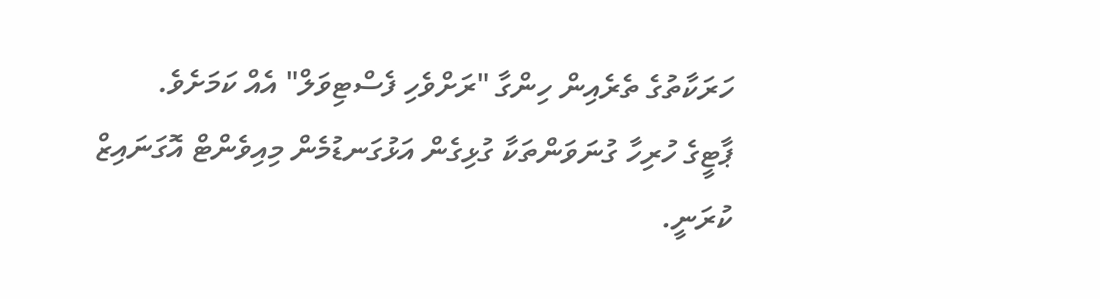ހަރަކާތުގެ ތެރެއިން ހިންގާ "ރަށްވެހި ފެސްޓިވަލް" އެއް ކަމަށެވެ.
ޕާޓީގެ ހުރިހާ ގުނަވަންތަކާ ގުޅިގެން އަޅުގަނޑުމެން މިއިވެންޓް އޮގަނައިޒް ކުރަނީ.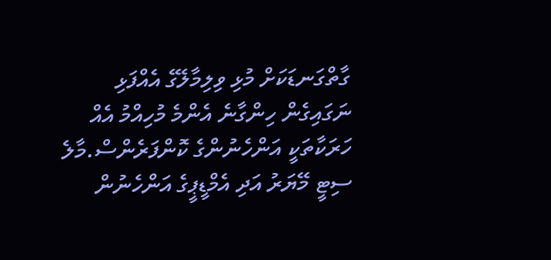ގާތްގަނޑަކަށް މުޅި ވިލިމާލޭގެ އެއްފަޅި ނަގައިގެން ހިންގާނެ އެންމެ މުހިއްމު އެއް ހަރަކާތަކީ އަންހެނުންގެ ކޮންފަރެންސް.މާލެ ސިޓީ މޭޔަރު އަދި އެމްޑީޕީގެ އަންހެނުން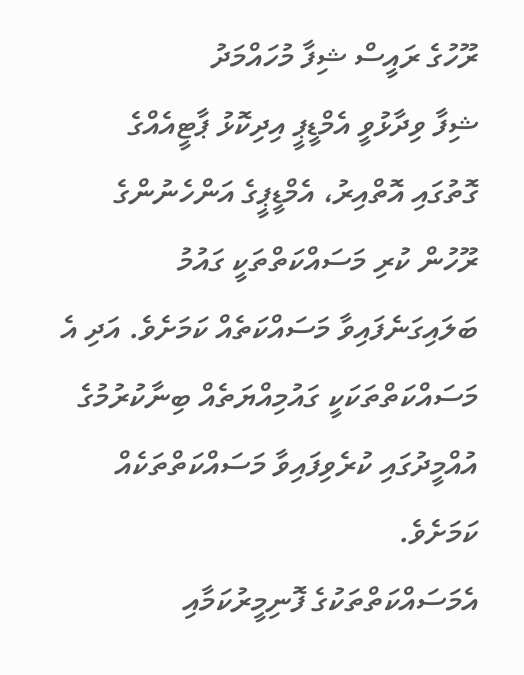ރޫހުގެ ރައީސް ޝިފާ މުހައްމަދު
ޝިފާ ވިދާޅުވީ އެމްޑީޕީ އިދިކޮޅު ޕާޓީއެއްގެ ގޮތުގައި އޮތްއިރު، އެމްޑީޕީގެ އަންހެނުންގެ ރޫހުން ކުރި މަސައްކަތްތަކީ ގައުމު ބަލައިގަނެފައިވާ މަސައްކަތެއް ކަމަށެވެ. އަދި އެ މަސައްކަތްތަކަކީ ގައުމިއްޔަތެއް ބިނާކުރުމުގެ އުއްމީދުގައި ކުރެވިފައިވާ މަސައްކަތްތަކެއް ކަމަށެވެ.
އެމަސައްކަތްތަކުގެ ފޮނިމީރުކަމާއި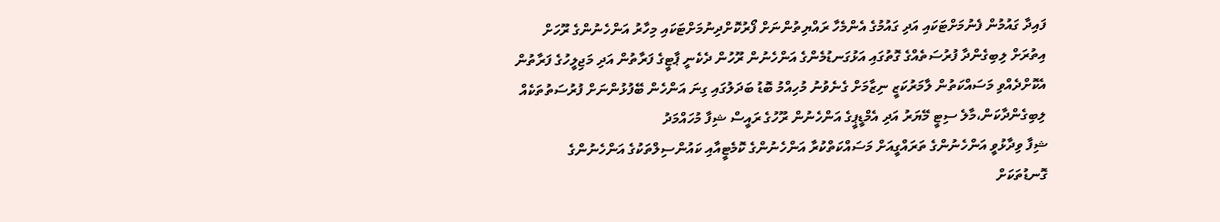ފައިދާ ގައުމުން ފެނުމަށްޓަކައި އަދި ގައުމުގެ އެންމެހާ ރައްޔިތުންނަށް ފޯރުކޮށްދިނުމަށްޓަކައި މިހާރު އަންހެނުންގެ ރޫހަށް އިތުރަށް ލިބިގެންދާ ފުރުސަތެއްގެ ގޮތުގައި އަޅުގަނޑުމެންގެ އަންހެނުން ރޫހުން ދެކެނީ ޕާޓީގެ ފަރާތުން އަދި މަޖިލީހުގެ ފަރާތުން އެކޮށްދެއްވި މަސައްކަތުން ލާމަރުކަޒީ ނިޒާމަށް ގެނެވުނު މުހިއްމު ބޮޑު ބަދަލުގައި ގިނަ އަންހެން ބޭފުޅުންނަށް ފުރުސަތުތަކެއް ލިބިގެންދާކަން،މާލެ ސިޓީ މޭޔަރު އަދި އެމްޑީޕީގެ އަންހެނުން ރޫހުގެ ރައީސް ޝިފާ މުހައްމަދު
ޝިފާ ވިދާޅުވީ އަންހެނުންގެ ތަރައްގީއަށް މަސައްކަތްކުރާ އަންހެނުންގެ ކޮމެޓީއާއި ކައުންސިލްތަކުގެ އަންހެނުންގެ ގޮނޑުތަކަށް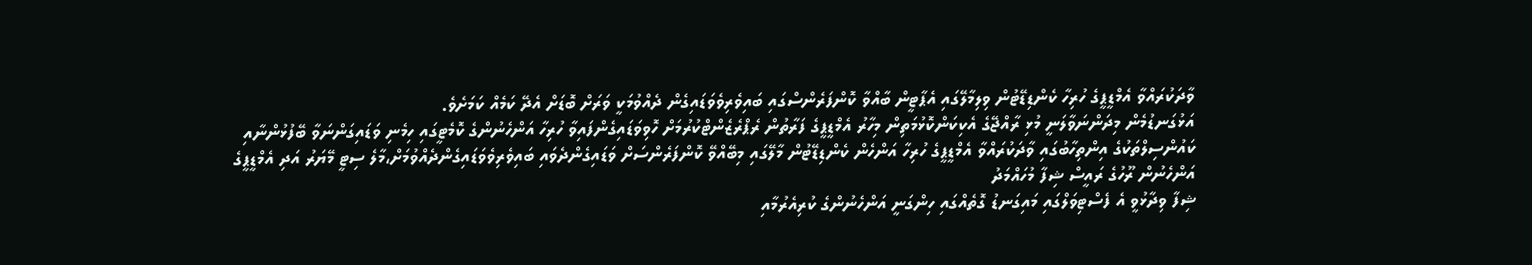ވާދަކުރައްވާ އެމްޑީޕީގެ ހުރިހާ ކެންޑިޑޭޓުން ވިލިމާލޭގައި އެޕާޓީން ބާއްވާ ކޮންފަރެންސްގައި ބައިވެރިވެވަޑައިގެން ދެއްވުމަކީ ވަރަށް ބޮޑަށް އެދޭ ކަމެއް ކަމަށެވެ.
އަޅުގަނޑުމެން މިދަންނަވާލަނީ މުޅި ރާއްޖޭގެ އެކިކަންކޮޅުމަތިން މިހާރު އެމްޑީޕީގެ ފަރާތުން ރެޕްރެޒެންޓްކުރުމަށް ހޮވިވަޑައިގެންފައިވާ ހުރިހާ އަންހެނުންގެ ކޮމެޓީގައި ހިމެނި ވަޑައިގަންނަވާ ބޭފުޅުންނާއި ކައުންސިލްތަކުގެ އިންތިހާބުގައި ވާދަކުރައްވާ އެމްޑީޕީގެ ހުރިހާ އަންހެން ކެންޑިޑޭޓުން މާލޭގައި މިބޭއްވޭ ކޮންފަރެންސަށް ވަޑައިގެންދެވައި ބައިވެރިވެވަޑައިގެންދެއްވުމަށް،މާލެ ސިޓީ މޭޔަރު އަދި އެމްޑީޕީގެ އަންހެނުން ރޫހުގެ ރައީސް ޝިފާ މުހައްމަދު
ޝިފާ ވިދާޅުވީ އެ ފެސްޓިވަލްގައި މައިގަނޑު ގޮތެއްގައި ހިންގަނީ އަންހެނުންގެ ކުރިއެރުމާއި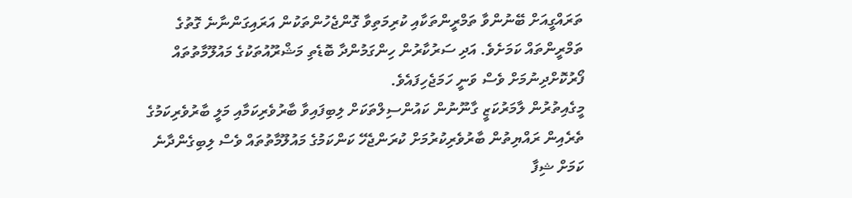ތަރައްގީއަށް ބޭނުންވާ ތަމްރީންތަކާއި ކުރިމަތިވާ ގޮންޖެހުންތަކުން އަރައިގަންނާނެ ގޮތުގެ ތަމްރީންތައް ކަމަށެވެ. އަދި ސަރުކާރުން ހިންގަމުންދާ ބޮޑެތި މަޝްރޫއުތަކުގެ މައުލޫމާތުތައް ފޯރުކޮށްދިނުމަށް ވެސް ވަނީ ހަމަޖެހިފައެވެ.
މީގެއިތުރުން ލާމަރުކަޒީ ގާނޫނުން ކައުންސިލްތަކަށް ލިބިފައިވާ ބާރުވެރިކަމާއި މަލީ ބާރުވެރިކަމުގެ ތެރެއިން ރައްޔިތުން ބާރުވެރިކުރުމަށް ކުރަންޖެހޭ ކަންކަމުގެ މައުލޫމާތުތައް ވެސް ލިބިގެންދާނެ ކަމަށް ޝިފާ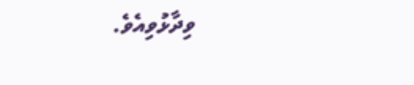ވިދާޅުވިއެވެ.